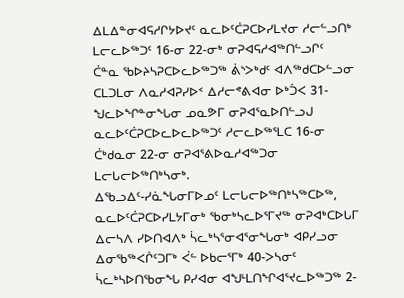ᐃᒪᐃᓐᓂᐊᕋᓱᒋᔭᐅᔪᑦ ᓇᓚᐅᑦᑖᕈᑕᐅᓯᒪᔪᓂ ᓱᓕᓪᓗᑎᒃ ᒪᓕᓚᐅᖅᑐᑦ 16-ᓂ 22-ᓂᒃ ᓂᕈᐊᕋᓱᐊᖅᑎᓪᓗᒋᑦ
ᑖᓐᓇ ᖃᐅᔨᓴᕈᑕᐅᓚᐅᖅᑐᖅ ᕖᔅᐳᒃᑯᑦ ᐊᐱᖅᑯᑕᐅᓪᓗᓂ ᑕᒪᑐᒪᓂ ᐱᓇᓱᐊᕈᓯᐅᑉ ᐃᓱᓕᕝᕕᐊᓂ ᐅᒃᑑᐸ 31-ᖑᓚᐅᖏᓐᓂᖓᓂ ᓄᓇᕗᒥ ᓂᕈᐊᕐᓇᐅᑎᓪᓗᒍ ᓇᓚᐅᑦᑖᕈᑕᐅᓚᐅᓚᐅᖅᑐᑦ ᓱᓕᓚᐅᖅᕐᒪᑕ 16-ᓂ ᑖᒃᑯᓇᓂ 22-ᓂ ᓂᕈᐊᕐᕕᐅᓇᓱᐊᖅᑐᓂ ᒪᓕᒐᓕᐅᖅᑎᒃᓴᓂᒃ.
ᐃᖃᓗᐃᑦ-ᓯᓈᖓᓂᒥᐅᓄᑦ ᒪᓕᒐᓕᐅᖅᑎᒃᓴᖅᑕᐅᖅ, ᓇᓚᐅᑦᑖᕈᑕᐅᓯᒪᔭᒥᓂᒃ ᖃᓂᒃᓴᓚᐅᕐᒥᔪᖅ ᓂᕈᐊᒃᑕᐅᒐᒥ ᐃᓕᓴᐱ ᓯᐅᑎᐊᐱᒃ ᓵᓚᒃᓴᕐᓂᐊᕐᓂᖓᓂᒃ ᐊᑭᓯᓗᓂ ᐃᓂᖃᖅᐸᒌᑦᑐᒥᒃ ᐹᓪ ᐅᑲᓕᕐᒥᒃ 40-ᐳᓴᓂᑦ ᓵᓚᒃᓴᐅᑎᖃᓂᖓ ᑭᓯᐊᓂ ᐊᖑᒻᒪᑎᖏᐊᕐᔪᓚᐅᖅᑐᖅ 2-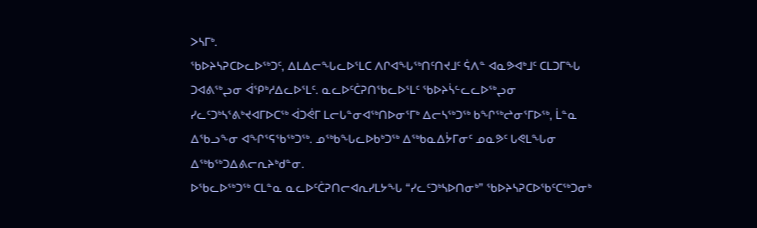ᐳᓴᒥᒃ.
ᖃᐅᔨᓴᕈᑕᐅᓚᐅᖅᑐᑦ, ᐃᒪᐃᓕᖓᓚᐅᕐᒪᑕ ᐱᒋᐊᖓᖅᑎᑦᑎᔪᒧᑦ ᕌᐱᓐ ᐊᓇᕗᐊᒃᒧᑦ ᑕᒪᑐᒥᖓ ᑐᐊᕕᖅᖢᓂ ᐋᕿᒃᓱᐃᓚᐅᕐᒪᑦ. ᓇᓚᐅᑦᑖᕈᑎᖃᓚᐅᕐᒪᑦ ᖃᐅᔨᓵᓪᓚᓚᐅᖅᖢᓂ ᓯᓚᑦᑐᒃᓴᕐᕕᒃᔪᐊᒥᐅᑕᖅ ᐋᑐᕚᒥ ᒪᓕᒐᓐᓂᐊᖅᑎᐅᓂᕐᒥᒃ ᐃᓕᓴᖅᑐᖅ ᑲᖏᖅᖠᓂᕐᒥᐅᖅ, ᒫᓐᓇ ᐃᖃᓗᖕᓂ ᐊᖏᕐᕋᖃᖅᑐᖅ. ᓄᖅᑲᖓᓚᐅᑲᒃᑐᖅ ᐃᖅᑲᓇᐃᔮᒥᓂᑦ ᓄᓇᕗᑦ ᒐᕙᒪᖓᓂ ᐃᖅᑲᖅᑐᐃᕕᓕᕆᔨᒃᑯᓐᓂ.
ᐅᖃᓚᐅᖅᑐᖅ ᑕᒪᓐᓇ ᓇᓚᐅᑦᑖᕈᑎᓕᐊᕆᓯᒪᔭᖓ “ᓯᓚᑦᑐᒃᓴᐅᑎᓂᒃ” ᖃᐅᔨᓴᕈᑕᐅᖃᑦᑕᖅᑐᓂᒃ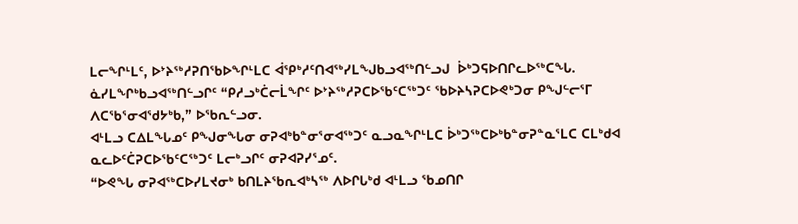ᒪᓕᖏᒻᒪᑦ, ᐅᔾᔨᖅᓱᕈᑎᖃᐅᖏᒻᒪᑕ ᐋᕿᒃᓱᑦᑎᐊᖅᓯᒪᖑᑲᓗᐊᖅᑎᓪᓗᒍ  ᐆᒃᑐᕋᐅᑎᒋᓚᐅᖅᑕᖓ.
ᓈᓯᒪᖏᒃᑲᓗᐊᖅᑎᓪᓗᒋᑦ “ᑭᓱᓗᒃᑖᓕᒫᖏᑦ ᐅᔾᔨᖅᓱᕈᑕᐅᖃᑦᑕᖅᑐᑦ ᖃᐅᔨᓴᕈᑕᐅᕙᒃᑐᓂ ᑭᖑᓪᓕᕐᒥ ᐱᑕᖃᕐᓂᐊᖁᔭᒃᑲ,” ᐅᖃᕆᓪᓗᓂ.
ᐊᒻᒪᓗ ᑕᐃᒪᖓᓄᑦ ᑭᖑᓂᖓᓂ ᓂᕈᐊᒃᑲᓐᓂᕐᓂᐊᖅᑐᑦ ᓇᓗᓇᖏᒻᒪᑕ ᐆᒃᑐᖅᑕᐅᒃᑲᓐᓂᕈᓐᓇᕐᒪᑕ ᑕᒪᒃᑯᐊ ᓇᓚᐅᑦᑖᕈᑕᐅᖃᑦᑕᖅᑐᑦ ᒪᓕᒃᓗᒋᑦ ᓂᕈᐊᕈᓯᕐᓄᑦ.
“ᐅᕙᖓ ᓂᕈᐊᖅᑕᐅᓯᒪᔪᓂᒃ ᑲᑎᒪᔨᖃᕆᐊᒃᓴᖅ ᐱᐅᒋᒐᒃᑯ ᐊᒻᒪᓗ ᖃᓄᑎᒋ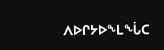ᐱᐅᒋᔭᐅᖕᒪᖔᑕ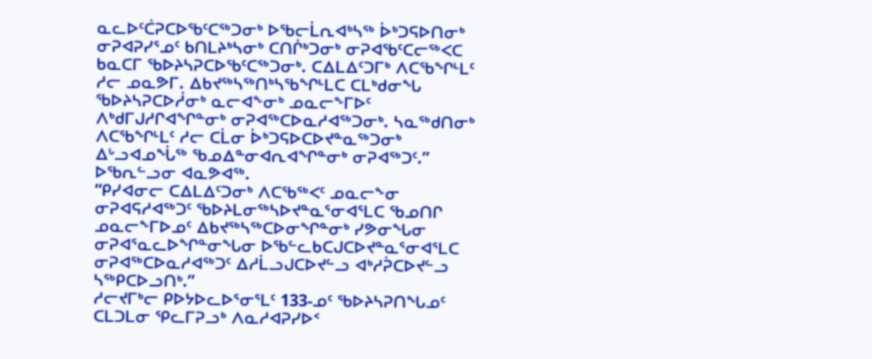ᓇᓚᐅᑦᑖᕈᑕᐅᖃᑦᑕᖅᑐᓂᒃ ᐅᖃᓕᒫᕆᐊᒃᓴᖅ ᐆᒃᑐᕋᐅᑎᓂᒃ ᓂᕈᐊᕈᓯᕐᓄᑦ ᑲᑎᒪᔨᒃᓴᓂᒃ ᑕᑎᒌᒃᑐᓂᒃ ᓂᕈᐊᖃᑦᑕᓕᖅᐸᑕ ᑲᓇᑕᒥ ᖃᐅᔨᓴᕈᑕᐅᖃᑦᑕᖅᑐᓂᒃ. ᑕᐃᒪᐃᑦᑐᒥᒃ ᐱᑕᖃᖏᒻᒪᑦ ᓱᓕ ᓄᓇᕗᒥ. ᐃᑲᔪᖅᓴᖅᑎᒃᓴᖃᖏᒻᒪᑕ ᑕᒪᒃᑯᓂᖓ ᖃᐅᔨᓴᕈᑕᐅᓲᓂᒃ ᓇᓕᐊᖕᓂᒃ ᓄᓇᓕᖕᒥᐅᑦ ᐱᒃᑯᒥᒍᓱᒋᐊᖏᓐᓂᒃ ᓂᕈᐊᖅᑕᐅᓇᓱᐊᖅᑐᓂᒃ. ᓴᓇᖅᑯᑎᓂᒃ ᐱᑕᖃᖏᒻᒪᑦ ᓱᓕ ᑕᒫᓂ ᐆᒃᑐᕋᐅᑕᐅᔪᓐᓇᖅᑐᓂᒃ ᐃᒡᓗᐊᓄᖔᖅ ᖃᓄᐃᓐᓂᐊᕆᐊᖏᓐᓂᒃ ᓂᕈᐊᖅᑐᑦ.” ᐅᖃᕆᓪᓗᓂ ᐊᓇᕗᐊᖅ.
“ᑭᓯᐊᓂᓕ ᑕᐃᒪᐃᑦᑐᓂᒃ ᐱᑕᖃᖅᐸᑦ ᓄᓇᓕᖕᓂ ᓂᕈᐊᕋᓱᐊᖅᑐᑦ ᖃᐅᔨᒪᓂᖅᓴᐅᔪᓐᓇᕐᓂᐊᕐᒪᑕ ᖃᓄᑎᒋ ᓄᓇᓕᖕᒥᐅᓄᑦ ᐃᑲᔪᖅᓴᖅᑕᐅᓂᖏᓐᓂᒃ ᓯᕗᓂᖓᓂ ᓂᕈᐊᕐᓇᓚᐅᖏᓐᓂᖓᓂ ᐅᖃᓪᓚᑲᑕᒍᑕᐅᔪᓐᓇᕐᓂᐊᕐᒪᑕ ᓂᕈᐊᖅᑕᐅᓇᓱᐊᖅᑐᑦ ᐃᓱᒫᓗᒍᑕᐅᔪᓪᓗ ᐊᒃᓱᕉᑕᐅᔪᓪᓗ ᓴᖅᑭᑕᐅᓗᑎᒃ.”
ᓱᓕᔪᒥᒃᓕ ᑭᐅᔭᐅᓚᐅᕐᓂᕐᒪᑦ 133-ᓄᑦ ᖃᐅᔨᓴᕈᑎᖓᓄᑦ ᑕᒪᑐᒪᓂ ᕿᓚᒥᕈᓗᒃ ᐱᓇᓱᐊᕈᓯᐅᑉ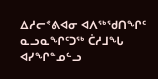ᐃᓱᓕᕝᕕᐊᓂ ᐊᐱᖅᖁᑎᖏᑦ ᓇᓗᓇᖏᑦᑐᖅ ᑖᓱᒧᖓ ᐊᓯᖏᓐᓄᓪᓗ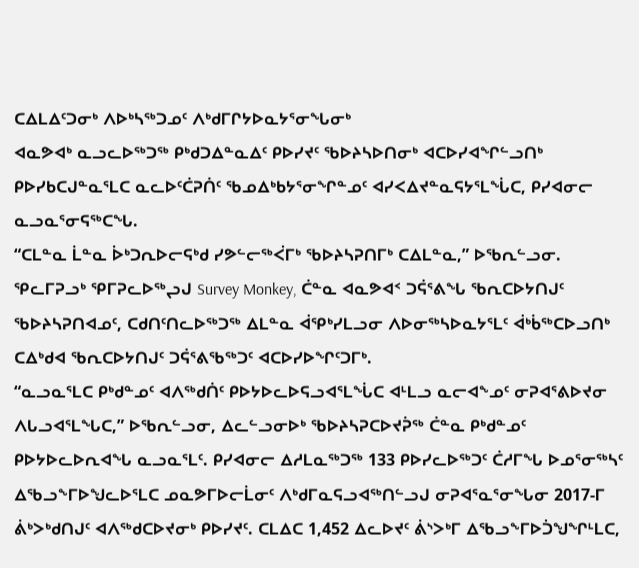ᑕᐃᒪᐃᑦᑐᓂᒃ ᐱᐅᒃᓴᖅᑐᓄᑦ ᐱᒃᑯᒥᒋᔭᐅᓇᔭᕐᓂᖓᓂᒃ
ᐊᓇᕗᐊᒃ ᓇᓗᓚᐅᖅᑐᖅ ᑭᒃᑯᑐᐃᓐᓇᐃᑦ ᑭᐅᓯᔪᑦ ᖃᐅᔨᓴᐅᑎᓂᒃ ᐊᑕᐅᓯᐊᖏᓪᓗᑎᒃ ᑭᐅᓯᑲᑕᒍᓐᓇᕐᒪᑕ ᓇᓚᐅᑦᑖᕈᑏᑦ ᖃᓄᐃᒃᑲᔭᕐᓂᖏᓐᓄᑦ ᐊᓯᐸᐃᔪᓐᓇᕋᔭᕐᒪᖔᑕ, ᑭᓯᐊᓂᓕ ᓇᓗᓇᕐᓂᕋᖅᑕᖓ.
“ᑕᒪᓐᓇ ᒫᓐᓇ ᐆᒃᑐᕆᐅᓕᕋᒃᑯ ᓯᕗᓪᓕᖅᐹᒥᒃ ᖃᐅᔨᓴᕈᑎᒥᒃ ᑕᐃᒪᓐᓇ,” ᐅᖃᕆᓪᓗᓂ.
ᕿᓚᒥᕈᓗᒃ ᕿᒥᕈᓚᐅᖅᖢᒍ Survey Monkey, ᑖᓐᓇ ᐊᓇᕗᐊᑉ ᑐᕌᕐᕕᖓ ᖃᕆᑕᐅᔭᑎᒍᑦ ᖃᐅᔨᓴᕈᑎᐊᓄᑦ, ᑕᑯᑎᑦᑎᓚᐅᖅᑐᖅ ᐃᒪᓐᓇ ᐋᕿᒃᓯᒪᓗᓂ ᐱᐅᓂᖅᓴᐅᓇᔭᕐᒪᑦ ᐋᒃᑳᖅᑕᐅᓗᑎᒃ ᑕᐃᒃᑯᐊ ᖃᕆᑕᐅᔭᑎᒍᑦ ᑐᕌᕐᕕᖃᖅᑐᑦ ᐊᑕᐅᓯᐅᖏᑦᑐᒥᒃ.
“ᓇᓗᓇᕐᒪᑕ ᑭᒃᑯᓐᓄᑦ ᐊᐱᖅᑯᑏᑦ ᑭᐅᔭᐅᓚᐅᕋᓗᐊᕐᒪᖔᑕ ᐊᒻᒪᓗ ᓇᓕᐊᖕᓄᑦ ᓂᕈᐊᕐᕕᐅᔪᓂ ᐱᒐᓗᐊᕐᒪᖓᑕ,” ᐅᖃᕆᓪᓗᓂ, ᐃᓚᓪᓗᓂᐅᒃ ᖃᐅᔨᓴᕈᑕᐅᔪᕉᖅ ᑖᓐᓇ ᑭᒃᑯᓐᓄᑦ ᑭᐅᔭᐅᓚᐅᕆᐊᖓ ᓇᓗᓇᕐᒪᑦ. ᑭᓯᐊᓂᓕ ᐃᓱᒪᓇᖅᑐᖅ 133 ᑭᐅᓯᓚᐅᖅᑐᑦ ᑖᓱᒥᖓ ᐅᓄᕐᓂᖅᓴᑦ ᐃᖃᓗᖕᒥᐅᖑᓚᐅᕐᒪᑕ ᓄᓇᕗᒥᐅᓕᒫᓂᑦ ᐱᒃᑯᒥᓇᕋᓗᐊᖅᑎᓪᓗᒍ ᓂᕈᐊᕐᓇᕐᓂᖓᓂ 2017-ᒥ ᕖᒃᐳᒃᑯᑎᒍᑦ ᐊᐱᖅᑯᑕᐅᔪᓂᒃ ᑭᐅᓯᔪᑦ. ᑕᒪᐃᑕ 1,452 ᐃᓚᐅᔪᑦ ᕖᔅᐳᒃᒥ ᐃᖃᓗᖕᒥᐅᑑᖑᖏᒻᒪᑕ,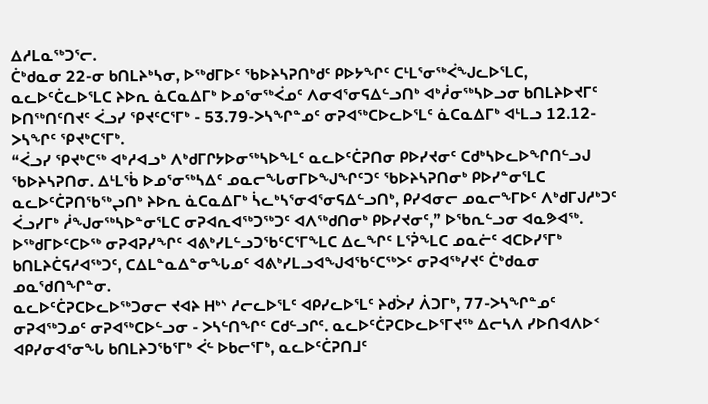ᐃᓱᒪᓇᖅᑐᕐᓕ.
ᑖᒃᑯᓇᓂ 22-ᓂ ᑲᑎᒪᔨᒃᓴᓂ, ᐅᖅᑯᒥᐅᑦ ᖃᐅᔨᓴᕈᑎᒃᑯᑦ ᑭᐅᔭᖏᑦ ᑕᒻᒪᕐᓂᖅᐹᖑᓚᐅᕐᒪᑕ, ᓇᓚᐅᑦᑖᓚᐅᕐᒪᑕ ᔨᐅᕆ ᓈᑕᓇᐃᒥᒃ ᐅᓄᕐᓂᖅᐹᓄᑦ ᐱᓂᐊᕐᓂᕋᐃᓪᓗᑎᒃ ᐊᒃᓲᓂᖅᓴᐅᓗᓂ ᑲᑎᒪᔨᐅᔪᒥᑦ ᐅᑎᖅᑎᑦᑎᔪᑦ ᐹᓗᓯ ᕿᔪᑦᑕᕐᒥᒃ - 53.79-ᐳᓴᖏᓐᓄᑦ ᓂᕈᐊᖅᑕᐅᓚᐅᕐᒪᑦ ᓈᑕᓇᐃᒥᒃ ᐊᒻᒪᓗ 12.12-ᐳᓴᖏᑦ ᕿᔪᒃᑕᕐᒥᒃ.
“ᐹᓗᓯ ᕿᔪᒃᑕᖅ ᐊᒃᓱᐊᓗᒃ ᐱᒃᑯᒥᒋᔭᐅᓂᖅᓴᐅᖕᒪᑦ ᓇᓚᐅᑦᑖᕈᑎᓂ ᑭᐅᓯᔪᓂᑦ ᑕᑯᒃᓴᐅᓚᐅᖏᑎᓪᓗᒍ ᖃᐅᔨᓴᕈᑎᓂ. ᐃᒻᒪᖄ ᐅᓄᕐᓂᖅᓴᐃᑦ ᓄᓇᓕᖓᓂᒥᐅᖑᖏᑦᑐᑦ ᖃᐅᔨᓴᕈᑎᓂᒃ ᑭᐅᓯᓐᓂᕐᒪᑕ ᓇᓚᐅᑦᑖᕈᑎᖃᖅᖢᑎᒃ ᔨᐅᕆ ᓈᑕᓇᐃᒥᒃ ᓵᓚᒃᓴᕐᓂᐊᕐᓂᕋᐃᓪᓗᑎᒃ, ᑭᓯᐊᓂᓕ ᓄᓇᓕᖕᒥᐅᑦ ᐱᒃᑯᒥᒍᓱᒃᑐᑦ ᐹᓗᓯᒥᒃ ᓲᖑᓂᖅᓴᐅᓐᓂᕐᒪᑕ ᓂᕈᐊᕆᐊᖅᑐᖅᑐᑦ ᐊᐱᖅᑯᑎᓂᒃ ᑭᐅᓯᔪᓂᑦ,” ᐅᖃᕆᓪᓗᓂ ᐊᓇᕗᐊᖅ.
ᐅᖅᑯᒥᐅᑦᑕᐅᖅ ᓂᕈᐊᕈᓯᖏᑦ ᐊᕕᒃᓯᒪᓪᓗᑐᖃᑦᑕᕐᒥᖕᒪᑕ ᐃᓚᖏᑦ ᒪᕐᕉᖕᒪᑕ ᓄᓇᓖᑦ ᐊᑕᐅᓯᕐᒥᒃ ᑲᑎᒪᔨᑖᕋᓱᐊᖅᑐᑦ, ᑕᐃᒪᓐᓇᐃᓐᓂᖓᓄᑦ ᐊᕕᒃᓯᒪᓗᐊᖑᐊᖃᑦᑕᖅᐳᑦ ᓂᕈᐊᖅᓯᔪᑦ ᑖᒃᑯᓇᓂ ᓄᓇᖁᑎᖏᓐᓂ.
ᓇᓚᐅᑦᑖᕈᑕᐅᓚᐅᖅᑐᓂᓕ ᔪᐊᔨ ᕼᒃᔅ ᓱᓕᓚᐅᕐᒪᑦ ᐊᑭᓯᓚᐅᕐᒪᑦ ᔨᑯᐴᓯ ᐲᑐᒥᒃ, 77-ᐳᓴᖏᓐᓄᑦ ᓂᕈᐊᖅᑐᓄᑦ ᓂᕈᐊᖅᑕᐅᓪᓗᓂ - ᐳᓴᓪᑎᖏᑦ ᑕᑯᓪᓗᒋᑦ. ᓇᓚᐅᑦᑖᕈᑕᐅᓚᐅᕐᒥᔪᖅ ᐃᓕᓴᐱ ᓯᐅᑎᐊᐱᐅᑉ ᐊᑭᓯᓂᐊᕐᓂᖓ ᑲᑎᒪᔨᑐᖃᕐᒥᒃ ᐹᓪ ᐅᑲᓕᕐᒥᒃ, ᓇᓚᐅᑦᑖᕈᑎᒧᑦ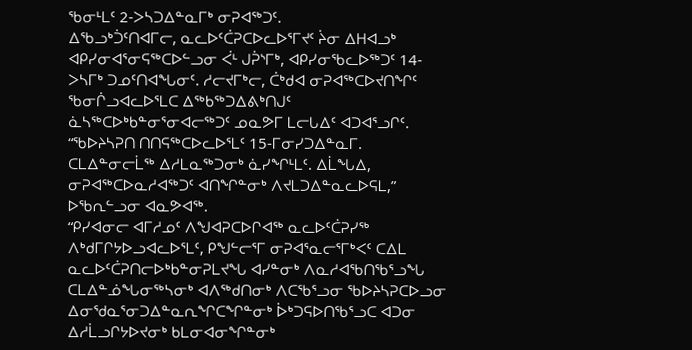ᖃᓂᒻᒪᑦ 2-ᐳᓴᑐᐃᓐᓇᒥᒃ ᓂᕈᐊᖅᑐᑦ.
ᐃᖃᓗᒃᑑᑦᑎᐊᒥᓕ, ᓇᓚᐅᑦᑖᕈᑕᐅᓚᐅᕐᒥᔪᑦ ᔩᓂ ᐃᕼᐊᓗᒃ ᐊᑭᓯᓂᐊᕐᓂᕋᖅᑕᐅᓪᓗᓂ ᐹᒻ ᒍᕉᔅᒥᒃ, ᐊᑭᓯᓂᖃᓚᐅᖅᑐᑦ 14-ᐳᓴᒥᒃ ᑐᓄᑦᑎᐊᖓᓂᑦ. ᓱᓕᔪᒥᒃᓕ, ᑖᒃᑯᐊ ᓂᕈᐊᖅᑕᐅᔪᑎᖏᑦ ᖃᓂᒌᓗᐊᓚᐅᕐᒪᑕ ᐃᖅᑲᖅᑐᐃᕕᒃᑎᒍᑦ ᓈᓴᖅᑕᐅᒃᑲᓐᓂᕐᓂᐊᓕᖅᑐᑦ ᓄᓇᕗᒥ ᒪᓕᒐᐃᑦ ᐊᑐᐊᕐᓗᒋᑦ.
“ᖃᐅᔨᓴᕈᑎ ᑎᑎᕋᖅᑕᐅᓚᐅᕐᒪᑦ 15-ᒥᓂᓯᑐᐃᓐᓇᒥ. ᑕᒪᐃᓐᓂᓕᒫᖅ ᐃᓱᒪᓇᖅᑐᓂᒃ ᓈᓯᖏᒻᒪᑦ. ᐃᒫᖓᐃ, ᓂᕈᐊᖅᑕᐅᓇᓱᐊᖅᑐᑦ ᐊᑎᖏᓐᓂᒃ ᐱᔪᒪᑐᐃᓐᓇᓚᐅᕋᒪ,” ᐅᖃᕆᓪᓗᓂ ᐊᓇᕗᐊᖅ.
“ᑭᓯᐊᓂᓕ ᐊᒥᓱᓄᑦ ᐱᖑᐊᕈᑕᐅᒋᐊᖅ ᓇᓚᐅᑦᑖᕈᓯᖅ ᐱᒃᑯᒥᒋᔭᐅᓗᐊᓚᐅᕐᒪᑦ, ᑭᖑᓪᓕᕐᒥ ᓂᕈᐊᕐᓇᓕᕐᒥᒃᐸᑦ ᑕᐃᒪ ᓇᓚᐅᑦᑖᕈᑎᓕᐅᒃᑲᓐᓂᕈᒪᔪᖓ ᐊᓯᓐᓂᒃ ᐱᓇᓱᐊᖃᑎᖃᕐᓗᖓ ᑕᒪᐃᓐᓅᖓᓂᖅᓴᓂᒃ ᐊᐱᖅᑯᑎᓂᒃ ᐱᑕᖃᕐᓗᓂ ᖃᐅᔨᓴᕈᑕᐅᓗᓂ ᐃᓂᖁᓇᕐᓂᑐᐃᓐᓇᕆᖏᑕᖏᓐᓂᒃ ᐆᒃᑐᕋᐅᑎᖃᕐᓗᑕ ᐊᑐᓂ ᐃᓱᒫᓗᒋᔭᐅᔪᓂᒃ ᑲᒪᓂᐊᓂᖏᓐᓂᒃ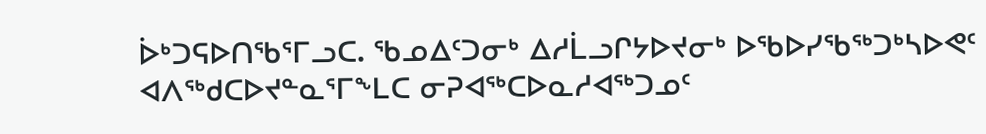ᐆᒃᑐᕋᐅᑎᖃᕐᒥᓗᑕ. ᖃᓄᐃᑦᑐᓂᒃ ᐃᓱᒫᓗᒋᔭᐅᔪᓂᒃ ᐅᖃᐅᓯᖃᖅᑐᒃᓴᐅᕙᑦ ᐊᐱᖅᑯᑕᐅᔪᓐᓇᕐᒥᖕᒪᑕ ᓂᕈᐊᖅᑕᐅᓇᓱᐊᖅᑐᓄᑦ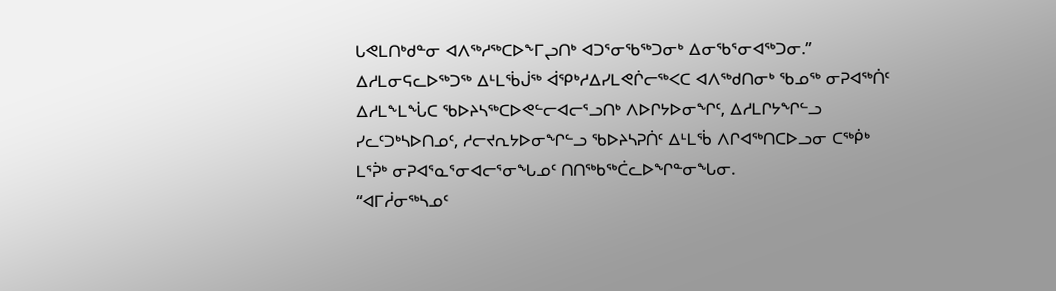ᒐᕙᒪᑎᒃᑯᓐᓂ ᐊᐱᖅᓱᖅᑕᐅᖕᒥᖢᑎᒃ ᐊᑐᕐᓂᖃᖅᑐᓂᒃ ᐃᓂᖃᕐᓂᐊᖅᑐᓂ.”
ᐃᓱᒪᓂᕋᓚᐅᖅᑐᖅ ᐃᒻᒪᖄᒎᖅ ᐋᕿᒃᓱᐃᓯᒪᕙᒌᓕᖅᐸᑕ ᐊᐱᖅᑯᑎᓂᒃ ᖃᓄᖅ ᓂᕈᐊᖅᑏᑦ ᐃᓱᒪᖕᒪᖔᑕ ᖃᐅᔨᓴᖅᑕᐅᕙᓪᓕᐊᓕᕐᓗᑎᒃ ᐱᐅᒋᔭᐅᓂᖏᑦ, ᐃᓱᒪᒋᔭᖏᓪᓗ ᓯᓚᑦᑐᒃᓴᐅᑎᓄᑦ, ᓱᓕᔪᕆᔭᐅᓂᖏᓪᓗ ᖃᐅᔨᓴᕈᑏᑦ ᐃᒻᒪᖄ ᐱᒋᐊᖅᑎᑕᐅᓗᓂ ᑕᖅᑮᒃ ᒪᕐᕉᒃ ᓂᕈᐊᕐᓇᕐᓂᐊᓕᕐᓂᖓᓄᑦ ᑎᑎᖅᑲᖅᑖᓚᐅᖏᓐᓂᖓᓂ.
“ᐊᒥᓲᓂᖅᓴᓄᑦ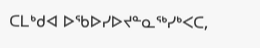ᑕᒪᒃᑯᐊ ᐅᖃᐅᓯᐅᔪᓐᓇᖅᓯᒃᐸᑕ,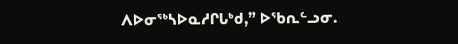ᐱᐅᓂᖅᓴᐅᓇᓱᒋᒐᒃᑯ,” ᐅᖃᕆᓪᓗᓂ.